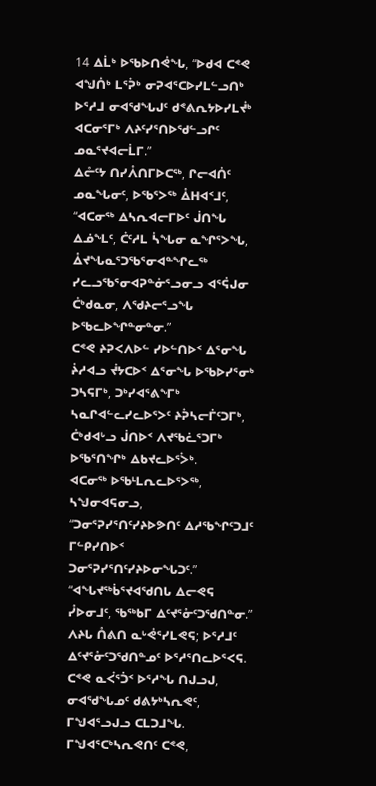14 ᐃᒫᒃ ᐅᖃᐅᑎᕚᖓ, “ᐅᑯᐊ ᑕᕝᕙ ᐊᖑᑏᒃ ᒪᕐᕉᒃ ᓂᕈᐊᕐᑕᐅᓯᒪᓪᓗᑎᒃ ᐅᕐᓱᒧ ᓂᐊᖁᖓᒍᑦ ᑯᕝᕕᕆᔭᐅᓯᒪᔫᒃ ᐊᑕᓂᕐᒥᒃ ᐱᔨᑦᓯᕐᑎᐅᖁᓪᓗᒋᑦ ᓄᓇᕐᔪᐊᓕᒫᒥ.”
ᐃᓔᑦᔭ ᑎᓯᐰᑎᒥᐅᑕᖅ, ᒋᓕᐊᑏᑦ ᓄᓇᖓᓂᑦ, ᐅᖃᕐᐳᖅ ᐂᕼᐊᑉᒧᑦ, “ᐊᑕᓂᖅ ᐃᓴᕆᐊᓕᒥᐅᑦ ᒎᑎᖓ ᐃᓅᖕᒪᑦ, ᑖᑦᓱᒪ ᓵᖓᓂ ᓇᖏᕐᐳᖓ, ᐂᔪᖓᓇᕐᑐᖃᕐᓂᐊᓐᖏᓚᖅ ᓯᓚᓗᖃᕐᓂᐊᕈᓐᓃᕐᓗᓂᓗ ᐊᕐᕌᒍᓂ ᑖᒃᑯᓇᓂ, ᐱᖁᔨᓕᕐᓗᖓ ᐅᖃᓚᐅᖏᓐᓂᓐᓂ.”
ᑕᕝᕙ ᔨᕈᐸᐱᐅᓪ ᓯᐅᓪᑎᐅᑉ ᐃᕐᓂᖓ ᔩᓱᐊᓗ ᔫᔭᑕᐅᑉ ᐃᕐᓂᖓ ᐅᖃᐅᓯᕐᓂᒃ ᑐᓴᕋᒥᒃ, ᑐᒃᓯᐊᕐᕕᖕᒥᒃ ᓴᓇᒋᐊᓪᓚᓯᓚᐅᕐᐳᑦ ᔨᕉᓴᓕᒦᑦᑐᒥᒃ, ᑖᒃᑯᐊᒡᓗ ᒎᑎᐅᑉ ᐱᔪᖃᓛᕐᑐᒥᒃ ᐅᖃᕐᑎᖏᒃ ᐃᑲᔪᓚᐅᕐᐴᒃ.
ᐊᑕᓂᖅ ᐅᖃᒻᒪᕆᓚᐅᕐᐳᖅ, ᓴᖑᓂᐊᕋᓂᓗ, “ᑐᓂᕐᕈᓯᕐᑎᑦᓯᔨᐅᕗᑎᑦ ᐃᓱᖃᖏᑦᑐᒧᑦ ᒥᓪᑭᓯᑎᐅᑉ ᑐᓂᕐᕈᓯᕐᑎᑦᓯᔨᐅᓂᖓᑐᑦ.”
“ᐊᖓᔪᖅᑳᕐᔪᐊᖁᑎᒐ ᐃᓕᕙᕋ ᓮᐅᓂᒧᑦ, ᖃᖅᑲᒥ ᐃᑦᔪᕐᓁᑦᑐᖁᑎᓐᓂ.”
ᐱᔨᒐ ᑍᕕᑎ ᓇᒡᕚᕐᓯᒪᕙᕋ; ᐅᕐᓱᒧᑦ ᐃᑦᔪᕐᓁᑦᑐᖁᑎᓐᓄᑦ ᐅᕐᓱᕐᑎᓚᐅᕐᐸᕋ.
ᑕᕝᕙ ᓇᐹᕐᑑᑉ ᐅᕐᓱᖓ ᑎᒍᓗᒍ, ᓂᐊᖁᖓᓄᑦ ᑯᕕᔭᒃᓴᕆᕙᑦ, ᒥᖑᐊᕐᓗᒍᓗ ᑕᒪᑐᒧᖓ.
ᒥᖑᐊᕐᑕᒃᓴᕆᕙᑎᑦ ᑕᕝᕙ,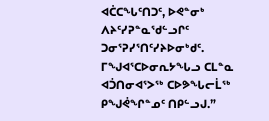ᐊᑖᑕᖓᑦᑎᑐᑦ, ᐅᕙᓐᓂᒃ ᐱᔨᑦᓯᕈᓐᓇᖁᓪᓗᒋᑦ ᑐᓂᕐᕈᓯᕐᑎᑦᓯᔨᐅᓂᒃᑯᑦ. ᒥᖑᐊᕐᑕᐅᓂᕆᔭᖓᓗ ᑕᒪᓐᓇ ᐊᑑᑎᓂᐊᕐᐳᖅ ᑕᐅᕗᖓᓕᒫᖅ ᑭᖑᕚᖏᓐᓄᑦ ᑎᑭᓪᓗᒍ.”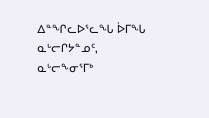ᐃᓐᖏᓚᐅᕐᓚᖓ ᐆᒥᖓ ᓇᒡᓕᒋᔭᓐᓄᑦ, ᓇᒡᓕᖕᓂᕐᒥᒃ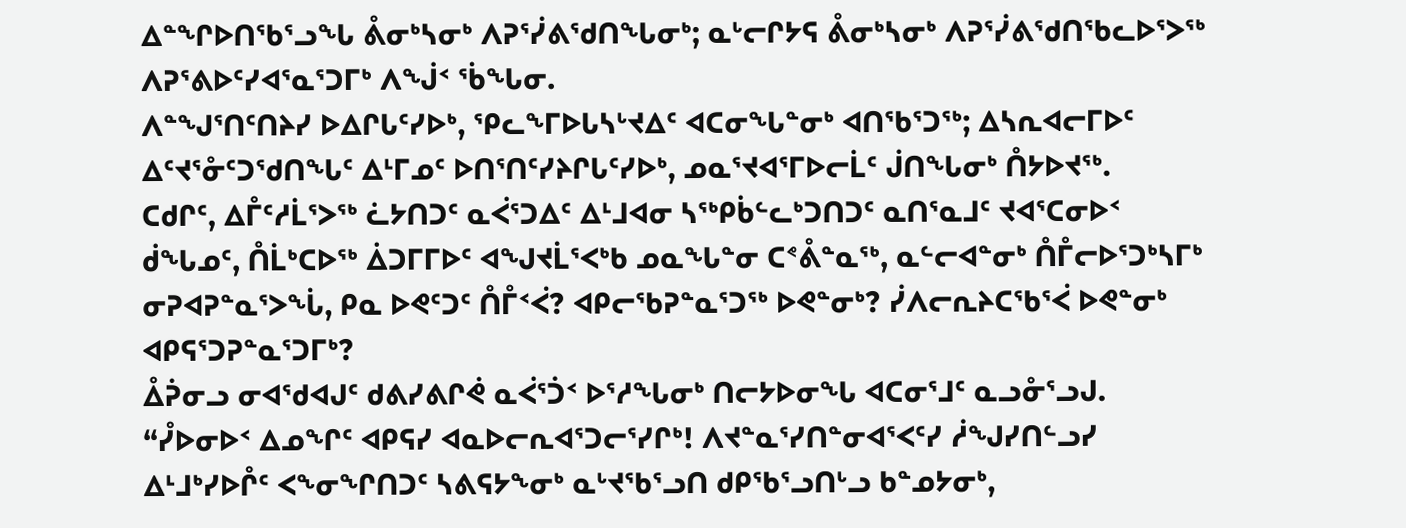ᐃᓐᖏᐅᑎᖃᕐᓗᖓ ᕔᓂᒃᓴᓂᒃ ᐱᕈᕐᓰᕕᖁᑎᖓᓂᒃ; ᓇᒡᓕᒋᔭᕋ ᕔᓂᒃᓴᓂᒃ ᐱᕈᕐᓰᕕᖁᑎᖃᓚᐅᕐᐳᖅ ᐱᕈᕐᕕᐅᑦᓯᐊᕐᓇᕐᑐᒥᒃ ᐱᖒᑉ ᖄᖓᓂ.
ᐱᓐᖑᕐᑎᑦᑎᔨᓯ ᐅᐃᒋᒐᑦᓯᐅᒃ, ᕿᓚᖕᒥᐅᒐᓴᒡᔪᐃᑦ ᐊᑕᓂᖓᓐᓂᒃ ᐊᑎᖃᕐᑐᖅ; ᐃᓴᕆᐊᓕᒥᐅᑦ ᐃᑦᔪᕐᓁᑦᑐᖁᑎᖓᑦ ᐃᒻᒥᓄᑦ ᐅᑎᕐᑎᑦᓯᔨᒋᒐᑦᓯᐅᒃ, ᓄᓇᕐᔪᐊᕐᒥᐅᓕᒫᑦ ᒎᑎᖓᓂᒃ ᑍᔭᐅᔪᖅ.
ᑕᑯᒋᑦ, ᐃᒤᑦᓱᒫᕐᐳᖅ ᓛᔭᑎᑐᑦ ᓇᐹᕐᑐᐃᑦ ᐃᒻᒧᐊᓂ ᓴᖅᑭᑳᓪᓚᒃᑐᑎᑐᑦ ᓇᑎᕐᓇᒧᑦ ᔪᐊᕐᑕᓂᐅᑉ ᑰᖓᓄᑦ, ᑍᒫᒃᑕᐅᖅ ᐄᑐᒥᒥᐅᑦ ᐊᖑᔪᒫᕐᐸᒃᑲ ᓄᓇᖓᓐᓂ ᑕᕝᕔᓐᓇᖅ, ᓇᓪᓕᐊᓐᓂᒃ ᑍᒤᓕᐅᕐᑐᒃᓴᒥᒃ ᓂᕈᐊᕈᓐᓇᕐᐳᖔ, ᑭᓇ ᐅᕙᑦᑐᑦ ᑍᒤᑉᐹ? ᐊᑭᓕᖃᕈᓐᓇᕐᑐᖅ ᐅᕙᓐᓂᒃ? ᓰᐱᓕᕆᔨᑕᖃᕐᐹ ᐅᕙᓐᓂᒃ ᐊᑭᕋᕐᑐᕈᓐᓇᕐᑐᒥᒃ?
ᐂᕉᓂᓗ ᓂᐊᖁᐊᒍᑦ ᑯᕕᓯᕕᒋᕚ ᓇᐹᕐᑑᑉ ᐅᕐᓱᖓᓂᒃ ᑎᓕᔭᐅᓂᖓ ᐊᑕᓂᕐᒧᑦ ᓇᓗᓁᕐᓗᒍ.
“ᓮᐅᓂᐅᑉ ᐃᓄᖏᑦ ᐊᑭᕋᓯ ᐊᓇᐅᓕᕆᐊᕐᑐᓕᕐᓯᒋᒃ! ᐱᔪᓐᓇᕐᓯᑎᓐᓂᐊᕐᐸᑦᓯ ᓲᖑᓯᑎᓪᓗᓯ ᐃᒻᒧᒃᓯᐅᒊᑦ ᐸᖕᓂᖏᑎᑐᑦ ᓴᕕᕋᔭᖕᓂᒃ ᓇᒡᔪᖃᕐᓗᑎ ᑯᑭᖃᕐᓗᑎᒡᓗ ᑲᓐᓄᔭᓂᒃ,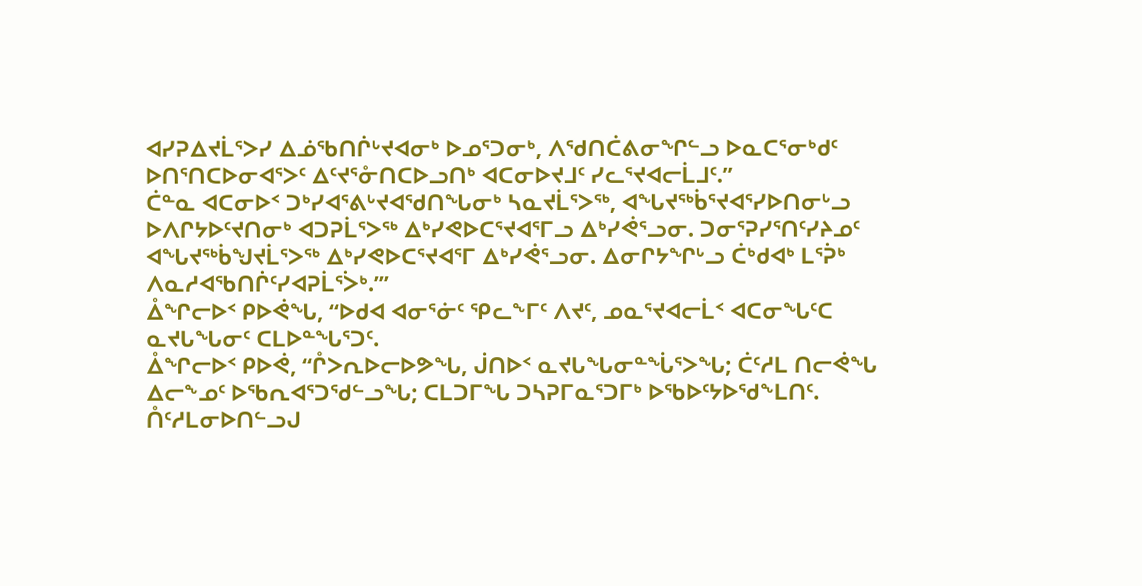ᐊᓯᕈᐃᔪᒫᕐᐳᓯ ᐃᓅᖃᑎᒌᒡᔪᐊᓂᒃ ᐅᓄᕐᑐᓂᒃ, ᐱᖁᑎᑖᕕᓂᖏᓪᓗ ᐅᓇᑕᕐᓂᒃᑯᑦ ᐅᑎᕐᑎᑕᐅᓂᐊᕐᐳᑦ ᐃᑦᔪᕐᓁᑎᑕᐅᓗᑎᒃ ᐊᑕᓂᐅᔪᒧᑦ ᓯᓚᕐᔪᐊᓕᒫᒧᑦ.”
ᑖᓐᓇ ᐊᑕᓂᐅᑉ ᑐᒃᓯᐊᕐᕕᒡᔪᐊᖁᑎᖓᓂᒃ ᓴᓇᔪᒫᕐᐳᖅ, ᐊᖓᔪᖅᑳᕐᔪᐊᕐᓯᐅᑎᓂᒡᓗ ᐅᐱᒋᔭᐅᑦᔪᑎᓂᒃ ᐊᑐᕈᒫᕐᐳᖅ ᐃᒃᓯᕙᐅᑕᕐᔪᐊᕐᒥᓗ ᐃᒃᓯᕚᕐᓗᓂ. ᑐᓂᕐᕈᓯᕐᑎᑦᓯᔨᓄᑦ ᐊᖓᔪᖅᑳᖑᔪᒫᕐᐳᖅ ᐃᒃᓯᕙᐅᑕᕐᔪᐊᕐᒥ ᐃᒃᓯᕚᕐᓗᓂ. ᐃᓂᒋᔭᖏᒡᓗ ᑖᒃᑯᐊᒃ ᒪᕐᕉᒃ ᐱᓇᓱᐊᖃᑎᒌᑦᓯᐊᕈᒫᕐᐴᒃ.”’
ᐂᖏᓕᐅᑉ ᑭᐅᕚᖓ, “ᐅᑯᐊ ᐊᓂᕐᓃᑦ ᕿᓚᖕᒥᑦ ᐱᔪᑦ, ᓄᓇᕐᔪᐊᓕᒫᑉ ᐊᑕᓂᖓᑦᑕ ᓇᔪᒐᖓᓂᑦ ᑕᒪᐅᓐᖓᕐᑐᑦ.
ᐂᖏᓕᐅᑉ ᑭᐅᕚ, “ᒊᐳᕆᐅᓕᐅᕗᖓ, ᒎᑎᐅᑉ ᓇᔪᒐᖓᓂᓐᖔᕐᐳᖓ; ᑖᑦᓱᒪ ᑎᓕᕚᖓ ᐃᓕᖕᓄᑦ ᐅᖃᕆᐊᕐᑐᖁᓪᓗᖓ; ᑕᒪᑐᒥᖓ ᑐᓴᕈᒥᓇᕐᑐᒥᒃ ᐅᖃᐅᑦᔭᐅᖁᖕᒪᑎᑦ.
ᑍᑦᓱᒪᓂᐅᑎᓪᓗᒍ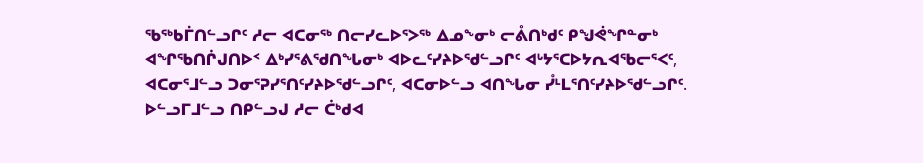ᖃᖅᑲᒦᑎᓪᓗᒋᑦ ᓱᓕ ᐊᑕᓂᖅ ᑎᓕᓯᓚᐅᕐᐳᖅ ᐃᓄᖕᓂᒃ ᓕᕔᑎᒃᑯᑦ ᑭᖑᕚᖏᓐᓂᒃ ᐊᖏᖃᑎᒌᒍᑎᐅᑉ ᐃᒃᓯᕐᕕᖁᑎᖓᓂᒃ ᐊᐅᓚᑦᓯᔨᐅᖁᓪᓗᒋᑦ ᐊᒡᔭᕐᑕᐅᔭᕆᐊᖃᓕᕐᐸᑦ, ᐊᑕᓂᕐᒧᓪᓗ ᑐᓂᕐᕈᓯᕐᑎᑦᓯᔨᐅᖁᓪᓗᒋᑦ, ᐊᑕᓂᐅᓪᓗ ᐊᑎᖓᓂ ᓮᒻᒪᕐᑎᑦᓯᔨᐅᖁᓪᓗᒋᑦ. ᐅᓪᓗᒥᒧᓪᓗ ᑎᑭᓪᓗᒍ ᓱᓕ ᑖᒃᑯᐊ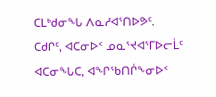ᑕᒪᒃᑯᓂᖓ ᐱᓇᓱᐊᕐᑎᐅᕗᑦ.
ᑕᑯᒋᑦ, ᐊᑕᓂᐅᑉ ᓄᓇᕐᔪᐊᕐᒥᐅᓕᒫᑦ ᐊᑕᓂᖓᑕ, ᐊᖏᖃᑎᒌᖕᓂᐅᑉ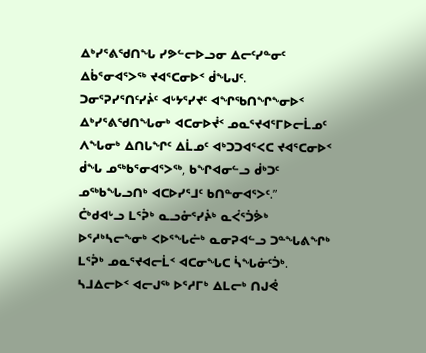ᐃᒃᓯᕐᕕᖁᑎᖓ ᓯᕗᓪᓕᐅᓗᓂ ᐃᓕᑦᓯᓐᓂᑦ ᐃᑳᕐᓂᐊᕐᐳᖅ ᔪᐊᕐᑕᓂᐅᑉ ᑰᖓᒍᑦ.
ᑐᓂᕐᕈᓯᕐᑎᑦᓯᔩᑦ ᐊᒡᔭᕐᓯᔪᑦ ᐊᖏᖃᑎᖏᖕᓂᐅᑉ ᐃᒃᓯᕐᕕᖁᑎᖓᓂᒃ ᐊᑕᓂᐅᔫᑉ ᓄᓇᕐᔪᐊᕐᒥᐅᓕᒫᓄᑦ ᐱᖓᓂᒃ ᐃᑎᒐᖏᑦ ᐃᒫᓄᑦ ᐊᒃᑐᑐᐊᕐᐸᑕ ᔪᐊᕐᑕᓂᐅᑉ ᑰᖓ ᓄᖅᑲᕐᓂᐊᕐᐳᖅ, ᑲᖏᐊᓂᓪᓗ ᑰᒃᑐᑦ ᓄᖅᑲᖓᓗᑎᒃ ᐊᑕᐅᓯᕐᒧᑦ ᑲᑎᓐᓂᐊᕐᐳᑦ.”
ᑖᒃᑯᐊᒡᓗ ᒪᕐᕉᒃ ᓇᓗᓁᕐᓯᔩᒃ ᓇᐹᕐᑑᕘᒃ ᐅᕐᓱᒃᓴᓕᖕᓂᒃ ᐸᐅᕐᖓᓖᒃ ᓇᓂᕈᐊᓪᓗ ᑐᓐᖓᕕᖏᒃ ᒪᕐᕉᒃ ᓄᓇᕐᔪᐊᓕᒫᑉ ᐊᑕᓂᖓᑕ ᓵᖓᓃᑦᑑᒃ.
ᓴᒧᐃᓕᐅᑉ ᐊᓕᒍᖅ ᐅᕐᓱᒥᒃ ᐃᒪᓕᒃ ᑎᒍᕚ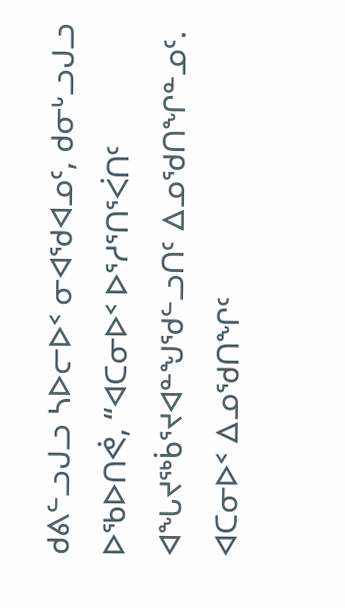ᑯᕕᓪᓗᒍᓗ ᓴᐅᓕᐅᑉ ᓂᐊᖁᐊᓄᑦ, ᑯᓂᒡᓗᒍᓗ ᐅᖃᐅᑎᕚ, “ᐊᑕᓂᐅᑉ ᐅᕐᓱᕐᑎᕐᐹᑎᑦ ᐊᖓᔪᖅᑳᕐᔪᐊᓐᖑᖁᓪᓗᑎᑦ ᐃᓄᖁᑎᖏᓐᓄᑦ. ᐊᑕᓂᐅᑉ ᐃᓄᖁᑎᖏᑦ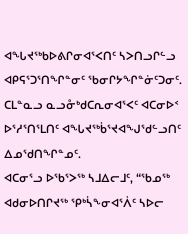ᐊᖓᔪᖅᑲᐅᕕᒋᓂᐊᕐᐸᑎᑦ ᓴᐳᑎᓗᒋᓪᓗ ᐊᑭᕋᕐᑐᕐᑎᖏᓐᓂᑦ ᖃᓂᒋᔭᖏᓐᓃᑦᑐᓂᑦ. ᑕᒪᓐᓇᓗ ᓇᓗᓁᒃᑯᑕᕆᓂᐊᕐᐸᑦ ᐊᑕᓂᐅᑉ ᐅᕐᓱᕐᑎᕐᒪᑎᑦ ᐊᖓᔪᖅᑳᕐᔪᐊᖑᖁᓪᓗᑎᑦ ᐃᓄᖁᑎᖏᓐᓄᑦ.
ᐊᑕᓂᕐᓗ ᐅᖃᕐᐳᖅ ᓴᒧᐃᓕᒧᑦ, “ᖃᓄᖅ ᐊᑯᓂᐅᑎᒋᔪᖅ ᕿᒃᓵᖕᓂᐊᕐᐲᑦ ᓴᐅᓕ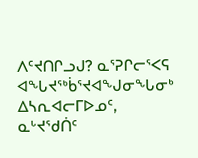ᐱᑦᔪᑎᒋᓗᒍ? ᓇᕐᕈᒋᓕᕐᐸᕋ ᐊᖓᔪᖅᑳᕐᔪᐊᖑᓂᖓᓂᒃ ᐃᓴᕆᐊᓕᒥᐅᓄᑦ, ᓇᒡᔪᖁᑏᑦ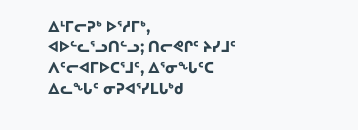ᐃᒻᒥᓕᕈᒃ ᐅᕐᓱᒥᒃ, ᐊᐅᓪᓚᕐᓗᑎᓪᓗ; ᑎᓕᕙᒋᑦ ᔨᓯᒧᑦ ᐱᑦᓕᐊᒥᐅᑕᕐᒧᑦ, ᐃᕐᓂᖓᑦᑕ ᐃᓚᖓᑦ ᓂᕈᐊᕐᓯᒪᒐᒃᑯ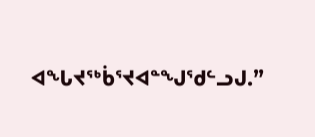ᐊᖓᔪᖅᑳᕐᔪᐊᓐᖑᖁᓪᓗᒍ.”